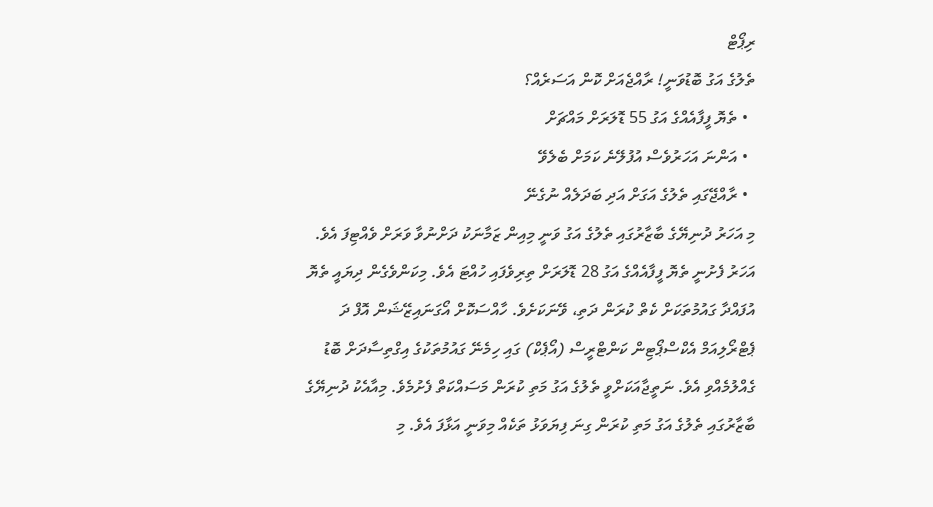ރިޕޯޓް
ތެލުގެ އަގު ބޮޑުވަނީ! ރާއްޖެއަށް ކޮން އަސަރެއް؟
  • ތެޔޮ ފީފާއެއްގެ އަގު 55 ޑޮލަރަށް މައްޗަށް
  • އަންނަ އަހަރުވެސް އުފުލޭނެ ކަމަށް ބެލެވޭ
  • ރާއްޖޭގައި ތެލުގެ އަގަށް އަދި ބަދަލެއް ނުގެނޭ
މި އަހަރު ދުނިޔޭގެ ބާޒާރުގައި ތެލުގެ އަގު ވަނީ މިއިން ޒަމާނަކު ދަށްނުވާ ވަރަށް ވެއްޓިފަ އެވެ. އަހަރު ފެށުނީ ތެޔޮ ފީފާއެއްގެ އަގު 28 ޑޮލަރަށް ތިރިވެފައި ހުއްޓަ އެވެ. މިކަންވެގެން ދިޔައީ ތެޔޮ އުފައްދާ ގައުމުތަކަށް ކެތް ކުރަން ދަތި، ވޭނަކަށެވެ. ހާއްސަކޮށް އޯގަނައިޒޭޝަން އޮފް ދަ ޕެޓްރޯލިއަމް އެކްސްޕޯޓިން ކަންޓްރީސް (އޯޕެކް) ގައި ހިމެނޭ ގައުމުތަކުގެ އިގްތިސާދަށް ބޮޑު ގެއްލުމެއްވި އެވެ. ނަތީޖާއަކަށްވީ ތެލުގެ އަގު މަތި ކުރަން މަސައްކަތް ފެށުމެވެ. މިއާއެކު ދުނިޔޭގެ ބާޒާރުގައި ތެލުގެ އަގު މަތި ކުރަން ގިނަ ފިޔަވަޅު ތަކެއް މިވަނީ އަޅާފަ އެވެ. މި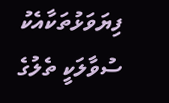ފިޔަވަޅުތަކާއެކު ސުވާލަކީ ތެލުގެ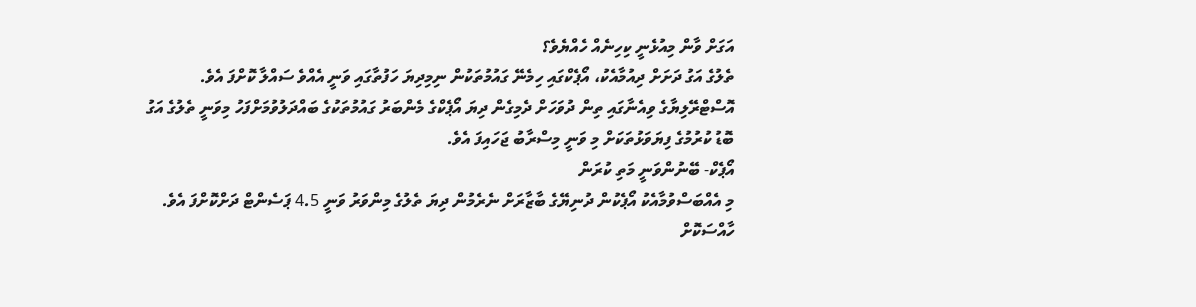އަގަށް ވާން މިއުޅެނީ ކިހިނެއް ހެއްޔެވެ؟
ތެލުގެ އަގު ދަށަށް ދިއުމާއެކު، އޯޕެކްގައި ހިމެނޭ ގައުމުތަކުން ނިމިދިޔަ ހަފުތާގައި ވަނީ އެއްވެ ސައްލާ ކޮށްފަ އެވެ. އޮސްޓްރޭލިޔާގެ ވިއެނާގައި ތިން ދުވަހަށް ދެމިގެން ދިޔަ އޯޕެކްގެ މެންބަރު ގައުމުތަކުގެ ބައްދަލުވުމަށްފަހު މިވަނީ ތެލުގެ އަގު ބޮޑު ކުރުމުގެ ފިޔަވަޅުތަކަށް މި ވަނީ މިސްރާބު ޖަހައިފަ އެވެ.
އޯޕެކް- ބޭނުންވަނީ މަތި ކުރަން
މި އެއްބަސްވުމާއެކު އޯޕެކުން ދުނިޔޭގެ ބާޒާރަށް ނެރެމުން ދިޔަ ތެލުގެ މިންވަރު ވަނީ 4.5 ޕަސެންޓް ދަށްކޮށްފަ އެވެ. ހާއްސަކޮށް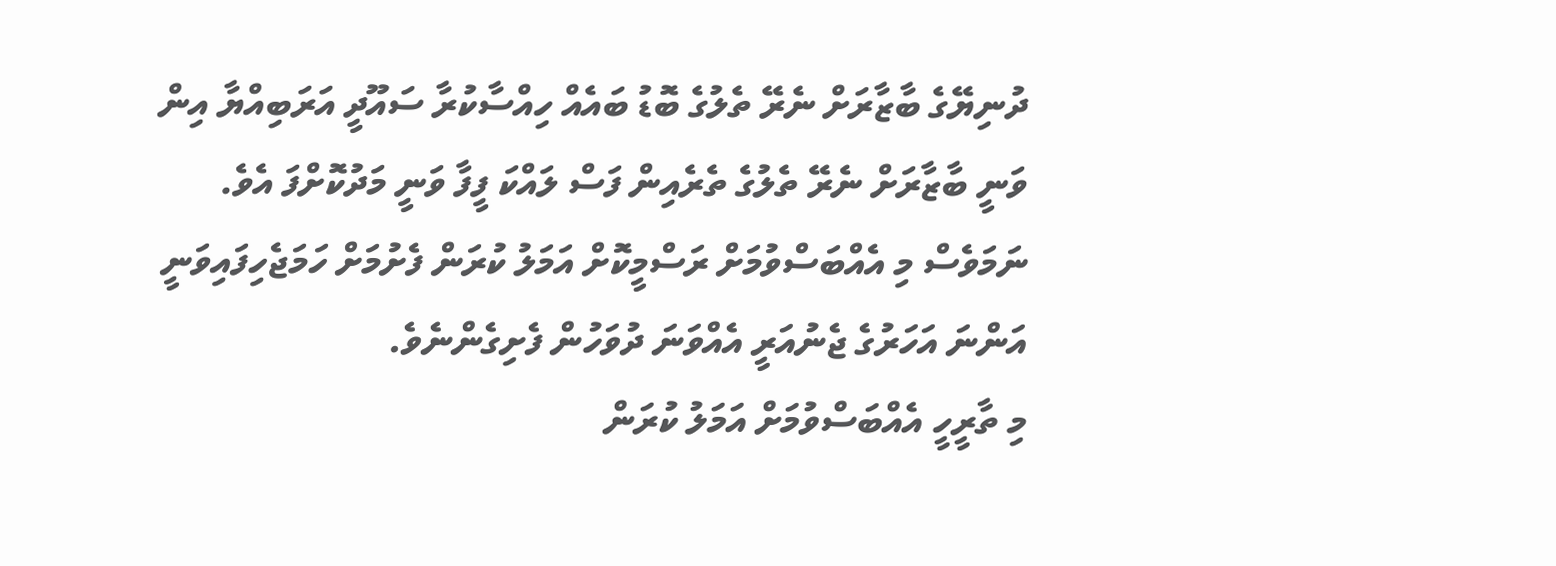ދުނިޔޭގެ ބާޒާރަށް ނެރޭ ތެލުގެ ބޮޑު ބައެއް ހިއްސާކުރާ ސައޫދީ އަރަބިއްޔާ އިން ވަނީ ބާޒާރަށް ނެރޭ ތެލުގެ ތެރެއިން ފަސް ލައްކަ ފީފާ ވަނީ މަދުކޮށްފަ އެވެ. ނަމަވެސް މި އެއްބަސްވުމަށް ރަސްމީކޮށް އަމަލު ކުރަން ފެށުމަށް ހަމަޖެހިފައިވަނީ އަންނަ އަހަރުގެ ޖެނުއަރީ އެއްވަނަ ދުވަހުން ފެށިގެންނެވެ.
މި ތާރީހީ އެއްބަސްވުމަށް އަމަލު ކުރަން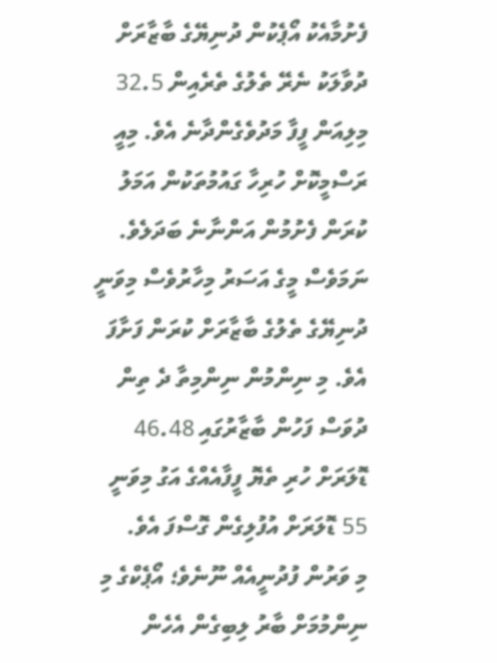ފެށުމާއެކު އޯޕެކުން ދުނިޔޭގެ ބާޒާރަށް ދުވާލަކު ނެރޭ ތެލުގެ ތެރެއިން 32.5 މިލިއަން ފީފާ މަދުވެގެންދާނެ އެވެ. މިއީ ރަސްމީކޮށް ހުރިހާ ގައުމުތަކުން އަމަލު ކުރަން ފެށުމުން އަންނާނެ ބަދަލެވެ.
ނަމަވެސް މީގެ އަސަރު މިހާރުވެސް މިވަނީ ދުނިޔޭގެ ތެލުގެ ބާޒާރަށް ކުރަން ފަށާފަ އެވެ. މި ނިންމުން ނިންމިތާ ދެ ތިން ދުވަސް ފަހުން ބާޒާރުގައި 46.48 ޑޮލަރަށް ހުރި ތެޔޮ ފީފާއެއްގެ އަގު މިވަނީ 55 ޑޮލަރަށް އުފުލިގެން ގޮސްފަ އެވެ.
މި ވަރުން ފުދުނީއެއް ނޫނެވެ؛ އޯޕެކްގެ މި ނިންމުމަށް ބާރު ލިބިގެން އެހެން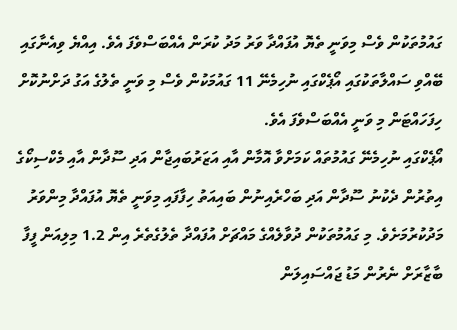ގައުމުތަކުން ވެސް މިވަނީ ތެޔޮ އުފައްދާ ވަރު މަދު ކުރަން އެއްބަސްވެފަ އެވެ. އިއްޔެ ވިއެނާގައި ބޭއްވި ސައްލާތަކުގައި އޯޕެކްގައި ނުހިމެނޭ 11 ގައުމަކުން ވެސް މި ވަނީ ތެލުގެ އަގު ދަށްނުކޮށް ހިފަހައްޓަން މި ވަނީ އެއްބަސްވެފަ އެވެ.
އޯޕެކްގައި ނުހިމެނޭ ގައުމުތައް ކަމަށްވާ އޮމާން އާއި އަޒަރުބައިޖާން އަދި ސޫދާން އާއި މެކްސިކޯގެ އިތުރުން ދެކުނު ސޫދާން އަދި ބަހްރެއިނުން ބައިއަތު ހިފާފައި މިވަނީ ތެޔޮ އުފައްދާ މިންވަރު މަދުކުރުމަށެވެ. މި ގައުމުތަކުން ދުވާލެއްގެ މައްޗަށް އުފައްދާ ތެލުގެތެރެ އިން 1.2 މިލިއަން ފީފާ ބާޒާރަށް ނެރުން މަޑު ޖައްސައިލަން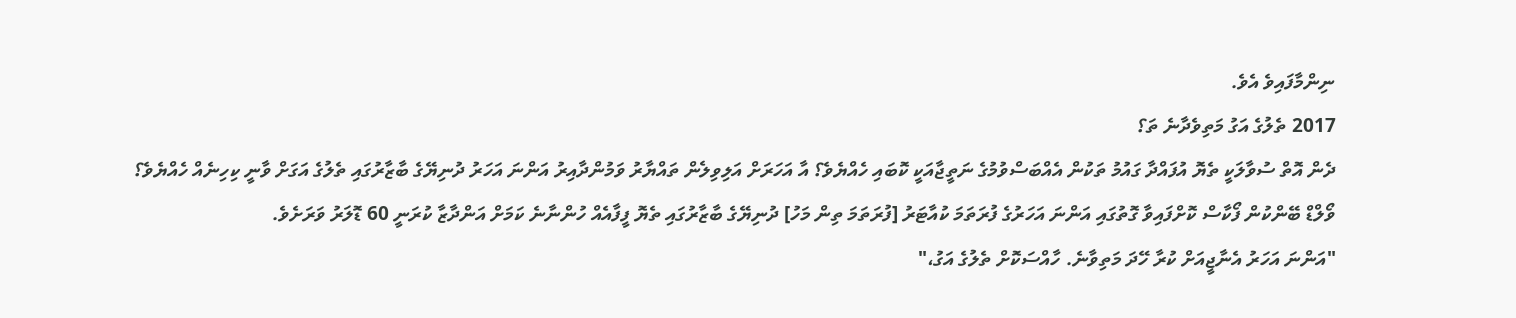ނިންމާފައިވެ އެވެ.
2017 ތެލުގެ އަގު މަތިވެދާނެ ތަ؟
ދެން އޮތް ސުވާލަކީ ތެޔޮ އުފައްދާ ގައުމު ތަކުން އެއްބަސްވުމުގެ ނަތީޖާއަކީ ކޮބައި ހެއްޔެވެ؟ އާ އަހަރަށް އަލިވިލެން ތައްޔާރު ވަމުންދާއިރު އަންނަ އަހަރު ދުނިޔޭގެ ބާޒާރުގައި ތެލުގެ އަގަށް ވާނީ ކިހިނެއް ހެއްޔެވެ؟
ވޯލްޑް ބޭންކުން ފޯކާސް ކޮށްފައިވާ ގޮތުގައި އަންނަ އަހަރުގެ ފުރަތަމަ ކުއާޓަރު [ފުރަތަމަ ތިން މަހު] ދުނިޔޭގެ ބާޒާރުގައި ތެޔޮ ފީފާއެއް ހުންނާނެ ކަމަށް އަންދާޒާ ކުރަނީ 60 ޑޮލަރު ވަރަށެވެ.
"އަންނަ އަހަރު އެނާޖީއަށް ކުރާ ހޭދަ މަތިވާނެ. ހާއްސަކޮށް ތެލުގެ އަގު،"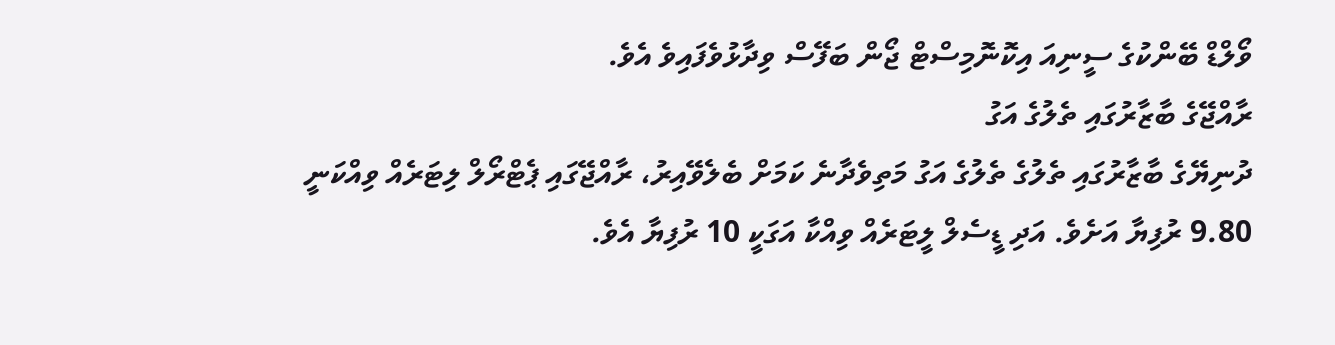ވޯލްޑް ބޭންކުގެ ސީނިއަ އިކޮނޮމިސްޓް ޖޯން ބަފޭސް ވިދާޅުވެފައިވެ އެވެ.
ރާއްޖޭގެ ބާޒާރުގައި ތެލުގެ އަގު
ދުނިޔޭގެ ބާޒާރުގައި ތެލުގެ ތެލުގެ އަގު މަތިވެދާނެ ކަމަށް ބެލެވޭއިރު، ރާއްޖޭގައި ޕެޓްރޯލް ލިޓަރެއް ވިއްކަނީ 9.80 ރުފިޔާ އަށެވެ. އަދި ޑީސެލް ލީޓަރެއް ވިއްކާ އަގަކީ 10 ރުފިޔާ އެވެ.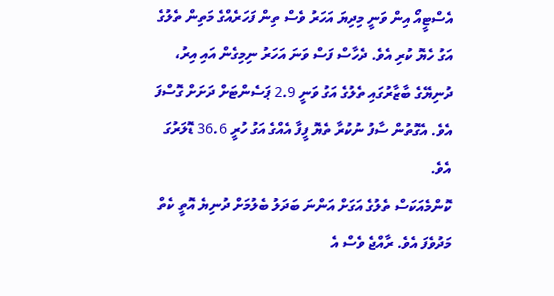އެސްޓީއޯ އިން ވަނީ މިދިޔަ އަހަރު ވެސް ތިން ފަހަރެއްގެ މަތިން ތެލުގެ އަގު ހެޔޮ ކުރި އެވެ. ދެހާސް ފަސް ވަނަ އަހަރު ނިމިގެން އައި އިރު، ދުނިޔޭގެ ބާޒާރުގައި ތެލުގެ އަގު ވަނީ 2.9 ޕަސެންޓަށް ދަށަށް ގޮސްފަ އެވެ. އެގޮތުން ސާފު ނުކުރާ ތެޔޮ ފީފާ އެއްގެ އަގު ހުރީ 36.6 ޑޮލަރުގަ އެވެ.
ކޮންމެއަކަސް ތެލުގެ އަގަށް އަންނަ ބަދަލު ބެލުމަށް ދުނިޔެ އޮތީ ކެތް މަދުވެފަ އެވެ. ރާއްޖެ ވެސް އެ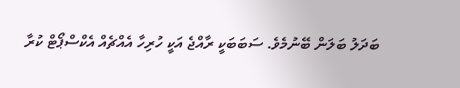ބަދަލު ބަލަން ބޭނުމެވެ. ސަބަބަކީ ރާއްޖެ އަކީ ހުރިހާ އެއްޗެއް އެކްސްޕޯޓް ކުރާ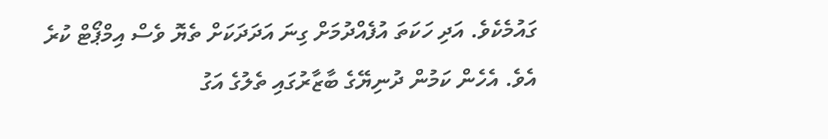ގައުމެކެވެ. އަދި ހަކަތަ އުފެއްދުމަށް ގިނަ އަދަދަކަށް ތެޔޮ ވެސް އިމްޕޯޓް ކުރެ އެވެ. އެހެން ކަމުން ދުނިޔޭގެ ބާޒާރުގައި ތެލުގެ އަގު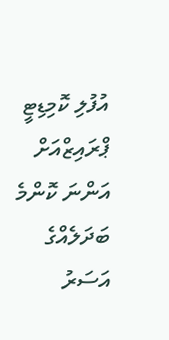އުފުލި ކޮމިޑިޓީ ޕްރައިޒްއަށް އަންނަ ކޮންމެ ބަދަލެއްގެ އަސަރު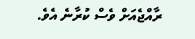ރާއްޖެއަށް ވެސް ކުރާނެ އެވެ.